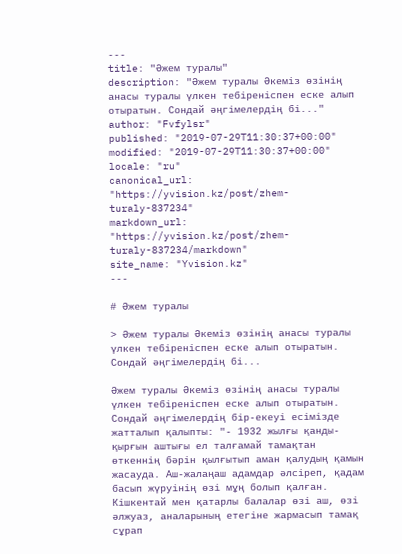---
title: "Әжем туралы"
description: "Әжем туралы Әкеміз өзінің анасы туралы үлкен тебіреніспен еске алып отыратын. Сондай әңгімелердің бі..."
author: "Fvfylsr"
published: "2019-07-29T11:30:37+00:00"
modified: "2019-07-29T11:30:37+00:00"
locale: "ru"
canonical_url: "https://yvision.kz/post/zhem-turaly-837234"
markdown_url: "https://yvision.kz/post/zhem-turaly-837234/markdown"
site_name: "Yvision.kz"
---

# Әжем туралы

> Әжем туралы Әкеміз өзінің анасы туралы үлкен тебіреніспен еске алып отыратын. Сондай әңгімелердің бі...

Әжем туралы Әкеміз өзінің анасы туралы үлкен тебіреніспен еске алып отыратын. Сондай әңгімелердің бір-екеуі есімізде жатталып қалыпты: "- 1932 жылғы қанды-қырғын аштығы ел талғамай тамақтан өткеннің бәрін қылғытып аман қалудың қамын жасауда. Аш-жалаңаш адамдар әлсіреп, қадам басып жүруінің өзі мұң болып қалған. Кішкентай мен қатарлы балалар өзі аш, өзі әлжуаз, аналарының етегіне жармасып тамақ сұрап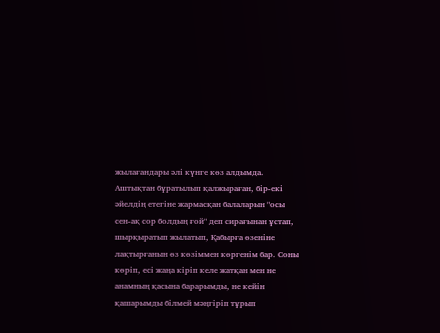жылағандары әлі күнге көз алдымда. Аштықтан бұратылып қалжыраған, бір-екі әйелдің етегіне жармасқан балаларын "осы сен-ақ сор болдың ғой" деп сирағынан ұстап, шырқыратып жылатып, Қабырға өзеніне лақтырғанын өз көзіммен көргенім бар. Соны көріп, есі жаңа кіріп келе жатқан мен не анамның қасына барарымды, не кейін қашарымды білмей мәңгіріп тұрып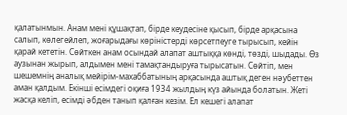қалатынмын. Анам мені құшақтап, бірде кеудесіне қысып, бірде арқасына салып, көлегейлеп, жоғарыдағы көріністерді көрсетпеуге тырысып, кейін қарай кететін. Сөйткен анам осындай алапат аштыққа көнді, төзді, шыдады. Өз аузынан жырып, алдымен мені тамақтандыруға тырысатын. Сөйтіп, мен шешемнің аналық мейірім-махаббатының арқасында аштық деген нәубеттен аман қалдым. Екінші есімдегі оқиға 1934 жылдың күз айында болатын. Жеті жасқа келіп, есімді әбден танып қалған кезім. Ел кешегі алапат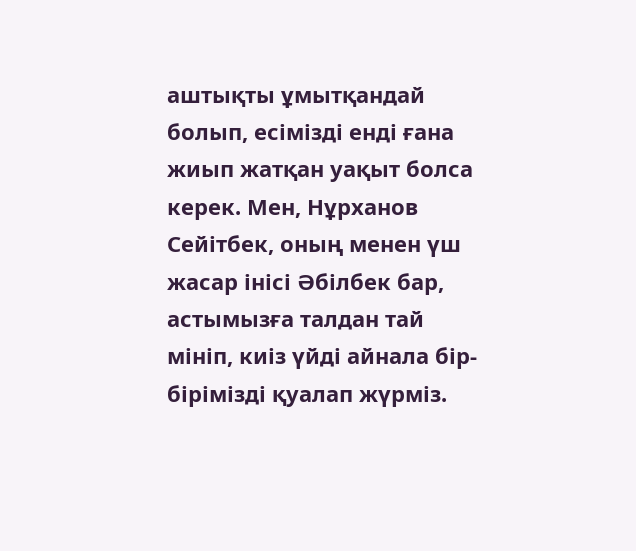аштықты ұмытқандай болып, есімізді енді ғана жиып жатқан уақыт болса керек. Мен, Нұрханов Сейітбек, оның менен үш жасар інісі Әбілбек бар, астымызға талдан тай мініп, киіз үйді айнала бір-бірімізді қуалап жүрміз.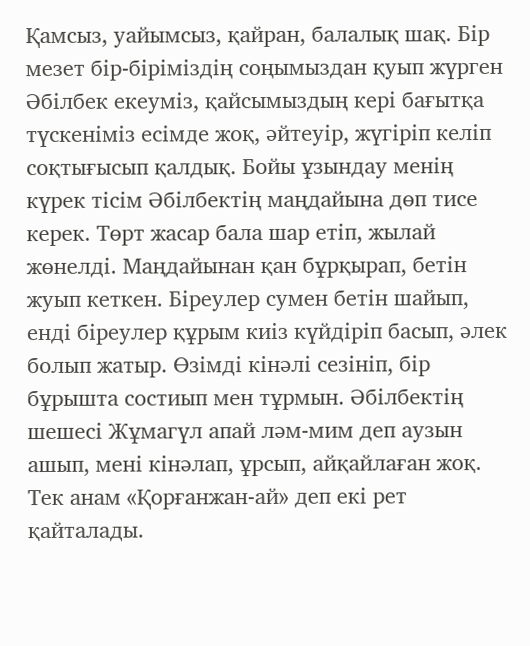Қамсыз, уайымсыз, қайран, балалық шақ. Бір мезет бір-біріміздің соңымыздан қуып жүрген Әбілбек екеуміз, қайсымыздың кері бағытқа түскеніміз есімде жоқ, әйтеуір, жүгіріп келіп соқтығысып қалдық. Бойы ұзындау менің күрек тісім Әбілбектің маңдайына дөп тисе керек. Төрт жасар бала шар етіп, жылай жөнелді. Маңдайынан қан бұрқырап, бетін жуып кеткен. Біреулер сумен бетін шайып, енді біреулер құрым киіз күйдіріп басып, әлек болып жатыр. Өзімді кінәлі сезініп, бір бұрышта состиып мен тұрмын. Әбілбектің шешесі Жұмагүл апай ләм-мим деп аузын ашып, мені кінәлап, ұрсып, айқайлаған жоқ. Тек анам «Қорғанжан-ай» деп екі рет қайталады.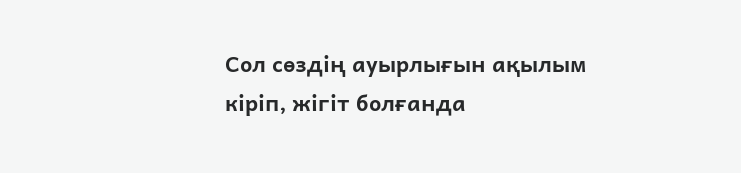Сол сөздің ауырлығын ақылым кіріп, жігіт болғанда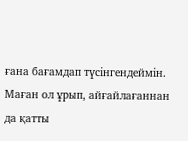ғана бағамдап түсінгендеймін. Маған ол ұрып, айғайлағаннан да қатты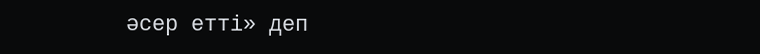әсер етті» деп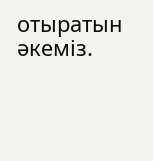отыратын әкеміз.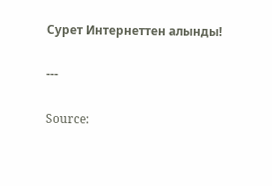Сурет Интернеттен алынды!

---

Source: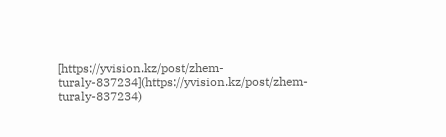[https://yvision.kz/post/zhem-turaly-837234](https://yvision.kz/post/zhem-turaly-837234)